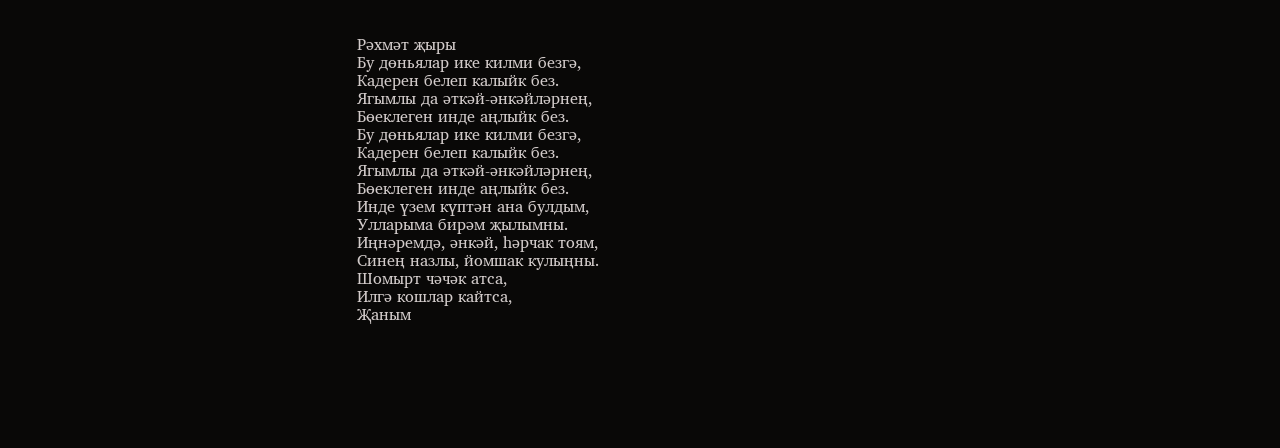Рәхмәт җыры
Бу дөньялар ике килми безгә,
Кадерен белеп калыйк без.
Ягымлы да әткәй-әнкәйләрнең,
Бөеклеген инде аңлыйк без.
Бу дөньялар ике килми безгә,
Кадерен белеп калыйк без.
Ягымлы да әткәй-әнкәйләрнең,
Бөеклеген инде аңлыйк без.
Инде үзем күптән ана булдым,
Улларыма бирәм җылымны.
Иңнәремдә, әнкәй, һәрчак тоям,
Синең назлы, йомшак кулыңны.
Шомырт чәчәк атса,
Илгә кошлар кайтса,
Җаным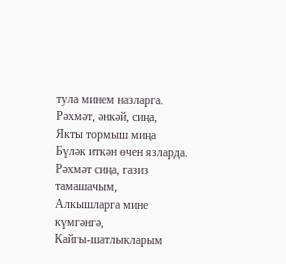тула минем назларга.
Рәхмәт, әнкәй, сиңа,
Якты тормыш миңа
Бүләк иткән өчен язларда.
Рәхмәт сиңа, газиз тамашачым,
Алкышларга мине күмгәнгә,
Кайгы-шатлыкларым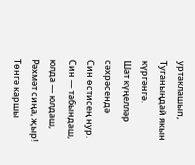уртаклашып,
Туганыңдай якын күргәнгә.
Шат күңелләр сәхрәсендә
Син өстисең нур.
Син — табындаш, юлда — юлдаш,
Рәхмәт сиңа, җыр!
Төнгә каршы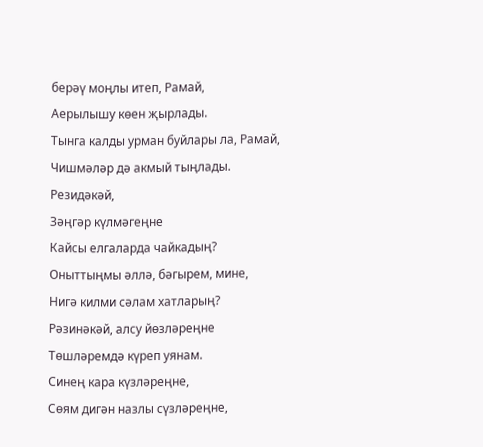берәү моңлы итеп, Рамай,
Аерылышу көен җырлады.
Тынга калды урман буйлары ла, Рамай,
Чишмәләр дә акмый тыңлады.
Резидәкәй,
Зәңгәр күлмәгеңне
Кайсы елгаларда чайкадың?
Оныттыңмы әллә, бәгырем, мине,
Нигә килми сәлам хатларың?
Рәзинәкәй, алсу йөзләреңне
Төшләремдә күреп уянам.
Синең кара күзләреңне,
Сөям дигән назлы сүзләреңне,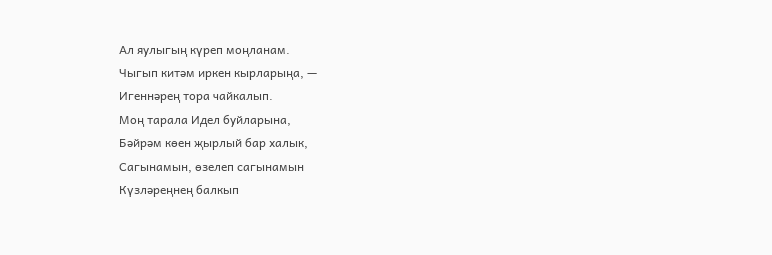Ал яулыгың күреп моңланам.
Чыгып китәм иркен кырларыңа, —
Игеннәрең тора чайкалып.
Моң тарала Идел буйларына,
Бәйрәм көен җырлый бар халык,
Сагынамын, өзелеп сагынамын
Күзләреңнең балкып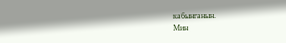кабынганын.
Мин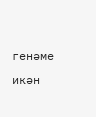генәме икән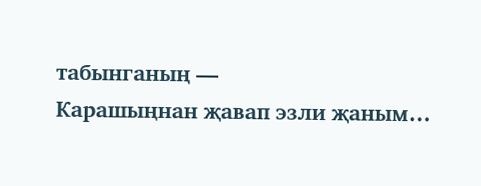табынганың —
Карашыңнан җавап эзли җаным…